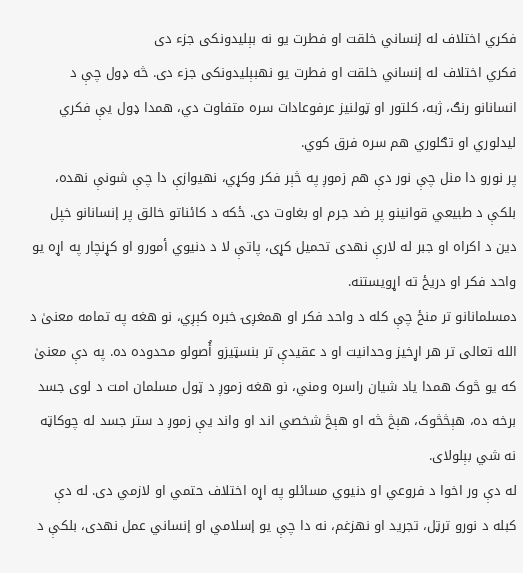فکري اختلاف له إنساني خلقت او فطرت یو نه بېلیدونکی جزء دی
فکري اختلاف له إنساني خلقت او فطرت یو نهبېلیدونکی جزء دی. څه ډول چې د انسانانو رنګ، ژبه، کلتور او ټولنیز عرفوعادات سره متفاوت دي، همدا ډول یې فکري لیدلوري او تګلوري هم سره فرق کوي.
پر نورو دا منل چې نور دې هم زموږ په څېر فکر وکړي، نهیوازې دا چې شونې نهده، بلکې د طبیعي قوانینو پر ضد جرم او بغاوت دی. ځکه د کائناتو خالق پر إنسانانو خپل دین د اکراه او جبر له لارې نهدی تحمیل کړی، پاتې لا د دنیوي أمورو او کړنچار په اړه یو واحد فکر او دریځ ته اړویستنه.
دمسلمانانو تر منځ چې کله د واحد فکر او همغږۍ خبره کېږي، نو هغه په تمامه معنیٰ د الله تعالی تر هر اړخیز وحدانیت او د عقیدې تر بنسټیزو أُصولو محدوده ده. په دې معنیٰ که یو څوک همدا یاد شیان راسره ومني، نو هغه زموږ د ټول مسلمان امت د لوی جسد برخه ده، هېڅڅوک، هېڅ څه او هېڅ شخصي اند او واند یې زموږ د ستر جسد له چوکاټه نه شي بېلولای.
له دې ور اخوا د فروعي او دنیوي مسائلو په اړه اختلاف حتمي او لازمي دی. له دې کبله د نورو ترټل، تجرید او نهزغم، نه دا چې یو إسلامي او إنساني عمل نهدی، بلکې د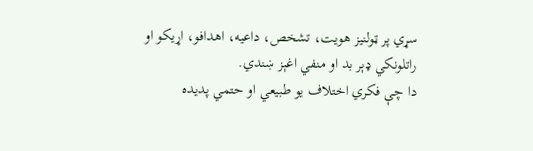سړي پر ټولنیز هویت، تشخص، داعیه، اهدافو، اړیکو او راتلونکي ډېر بد او منفي اغېز ښندي.
دا چې فکري اختلاف یو طبیعي او حتمي پدیده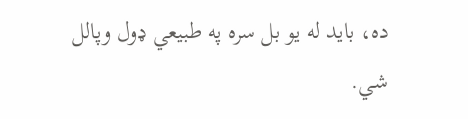ده، باید له یو بل سره په طبیعي ډول وپالل شي.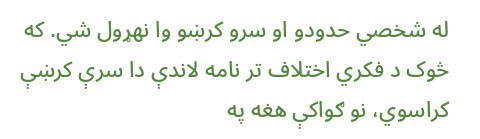له شخصي حدودو او سرو کرښو وا نهړول شي. که څوک د فکري اختلاف تر نامه لاندې دا سرې کرښې کراسوي، نو ګواکې هغه په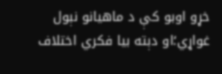خړو اوبو کې د ماهیانو نېول غواړي؛او دېته بیا فکري اختلاف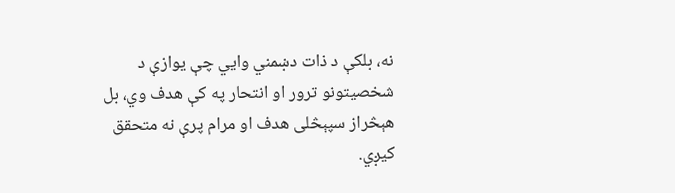نه، بلکې د ذات دښمني وايي چې یوازې د شخصیتونو ترور او انتحار په کې هدف وي، بل هېڅراز سپېڅلی هدف او مرام پرې نه متحقق کیږي.